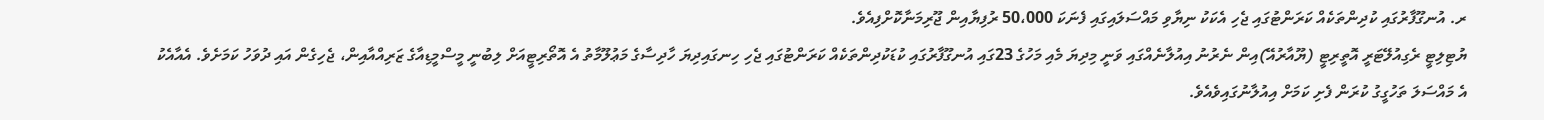ރ. އުނގޫފާރުގައި ކުދިންތަކެއް ކަރަންޓުގައި ޖެހި އެކަކު ނިޔާވި މައްސަލައިގައި ފެނަކަ 50،000 ރުފިޔާއިން ޖޫރިމަނާކޮށްފިއެވެ.
ޔުޓިލިޓީ ރެގިއުލޭޓަރީ އޮތީރިޓީ (ޔޫއާރުއޭ)އިން ނެރުނު އިއުލާނެއްގައި ވަނީ މިދިޔަ މެއި މަހުގެ 23ގައި އުނގޫފާރުގައި ކުޑަކުދިންތަކެއް ކަރަންޓުގައި ޖެހި ހިނގައިދިޔަ ހާދިސާގެ މަޢުލޫމާތު އެ އޮތޯރިޓީއަށް ލިބުނީ މީސްމީޑިއާގެ ޒަރިއްއާއިން، ޖެހިގެން އައި ދުވަހު ކަމަށެވެ. އެއާއެކު އެ މައްސަލަ ތަހުގީގު ކުރަން ފެށި ކަމަށް އިއުލާނުގައިވެއެވެ.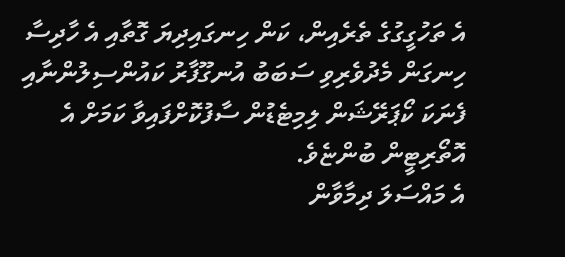އެ ތަހުގީގުގެ ތެރެއިން، ކަން ހިނގައިދިޔަ ގޮތާއި އެ ހާދިސާ ހިނގަން މެދުވެރިވި ސަބަބު އުނގޫފާރު ކައުންސިލުންނާއި ފެނަކަ ކޯޕަރޭޝަން ލިމިޓެޑުން ސާފުކޮށްފައިވާ ކަމަށް އެ އޮތޯރިޓީން ބުންޏެވެ.
އެ މައްސަލަ ދިމާވާން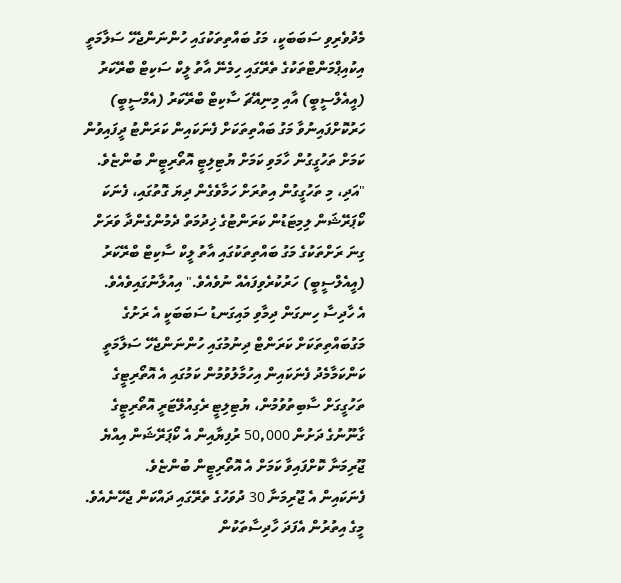މެދުވެރިވި ސަބަބަކީ، މަގު ބައްތިތަކުގައި ހުންނަންޖެހޭ ސަލާމަތީ އިކުއިޕްމަންޓްތަކުގެ ތެރޭގައި ހިމެނޭ އާތު ލީކް ސަކިޓް ބްރޭކަރު (އީއެލްސީބީ) އާއި މިނިއޭޗަ ސާކިޓް ބްރޭކަރު (އެމްސީބީ) ހަރުކޮށްފައިނުވާ މަގު ބައްތިތަކަށް ފެނަކައިން ކަރަންޓު ދީފައިވުން ކަމަށް ތަހުގީގުން ހާމަވި ކަމަށް ޔުޓިލިޓީ އޮތޯރިޓީން ބުންޏެވެ.
"އަދި، މި ތަހުގީގުން އިތުރަށް ހަމާވެގެން ދިޔަ ގޮތުގައި، ފެނަކަ ކޯޕަރޭޝަން ލިމިޓަޑުން ކަރަންޓުގެ ޚިދުމަތް ދެމުންގެންދާ ވަރަށް ގިނަ ރަށްތަކުގެ މަގު ބައްތިތަކުގައި އާތު ލީކް ސާކިޓް ބްރޭކަރު (އީއެލްސީބީ) ހަރުކުރެވިފައެއް ނުވެއެވެ." އިއުލާނުގައިވެއެވެ.
އެ ހާދިސާ ހިނގަން ދިމާވި މައިގަނޑު ސަބަބަކީ އެ ރަށުގެ މަގުބައްތިތަކަށް ކަރަންޓް ދިނުމުގައި ހުންނަންޖެހޭ ސަލާމަތީ ކަންކަމާމެދު ފެނަކައިން އިހުމާލުވުމުން ކަމުގައި އެ އޮތޯރިޓީގެ ތަހުގީގަށް ސާބިތުވުމުން، ޔުޓިލިޓީ ރެގިއުލޭޓަރީ އޮތޯރިޓީގެ ގާނޫނުގެ ދަށުން 50,000 ރުފިޔާއިން އެ ކޯޕަރޭޝަން އިއްޔެ ޖޫރިމަނާ ކޮށްފައިވާ ކަމަށް އެ އޮތޯރިޓީން ބުންޏެވެ.
ފެނަކައިން އެ ޖޫރިމަނާ 30 ދުވަހުގެ ތެރޭގައި ދައްކަން ޖެހޭނެއެވެ.
މީގެ އިތުރުން އެފަދަ ހާދިސާތަކުން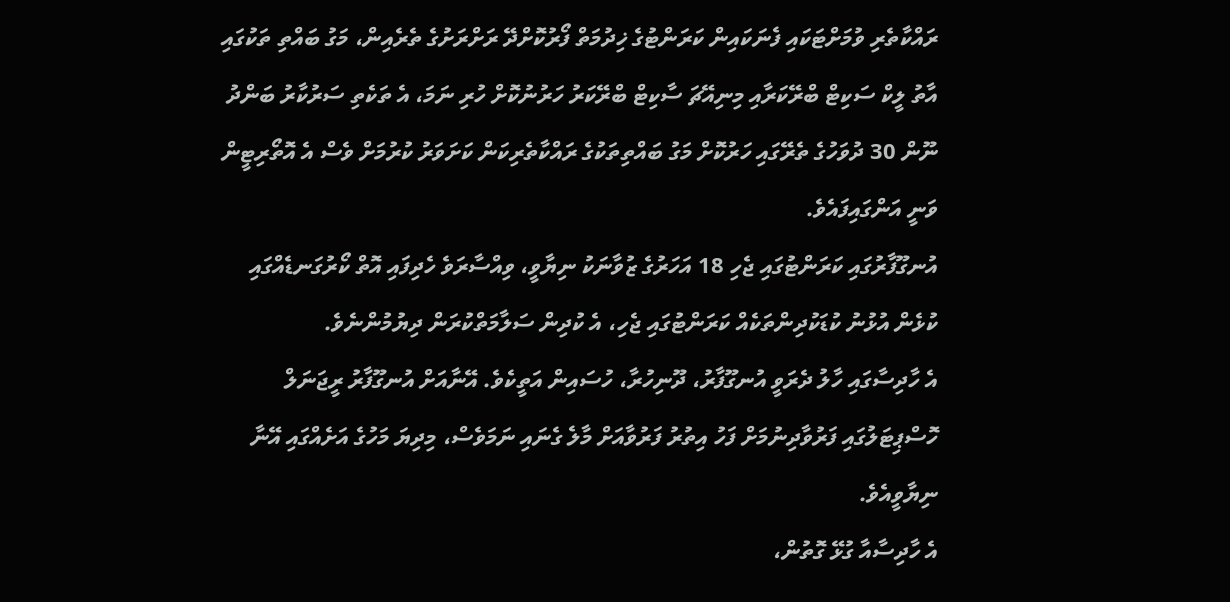ރައްކާތެރި ވުމަށްޓަކައި ފެނަކައިން ކަރަންޓުގެ ޚިދުމަތް ފޯރުކޮށްދޭ ރަށްރަށުގެ ތެރެއިން، މަގު ބައްތި ތަކުގައި އާތު ލީކް ސަކިޓް ބްރޭކަރާއި މިނިއޭޗަ ސާކިޓް ބްރޭކަރު ހަރުނުކޮށް ހުރި ނަމަ، އެ ތަކެތި ސަރުކާރު ބަންދު ނޫން 30 ދުވަހުގެ ތެރޭގައި ހަރުކޮށް މަގު ބައްތިތަކުގެ ރައްކާތެރިކަން ކަށަވަރު ކުރުމަށް ވެސް އެ އޮތޯރިޓީން ވަނީ އަންގައިފައެވެ.
އުނގޫފާރުގައި ކަރަންޓުގައި ޖެހި 18 އަހަރުގެ ޒުވާނަކު ނިޔާވީ، ވިއްސާރަވެ ހެދިފައި އޮތް ކޯރުގަނޑެއްގައި ކުޅެން އުޅުނު ކުޑަކުދިންތަކެއް ކަރަންޓުގައި ޖެހި، އެ ކުދިން ސަލާމަތްކުރަން ދިޔުމުންނެވެ.
އެ ހާދިސާގައި ހާލު ދެރަވީ އުނގޫފާރު، ދޫނިހުރާ، ހުސައިން އަތީކެވެ. އޭނާއަށް އުނގޫފާރު ރީޖަނަލް ހޮސްޕިޓަލުގައި ފަރުވާދިނުމަށް ފަހު އިތުރު ފަރުވާއަށް މާލެ ގެނައި ނަމަވެސް، މިދިޔަ މަހުގެ އަށެއްގައި އޭނާ ނިޔާވީއެވެ.
އެ ހާދިސާއާ ގުޅޭ ގޮތުން،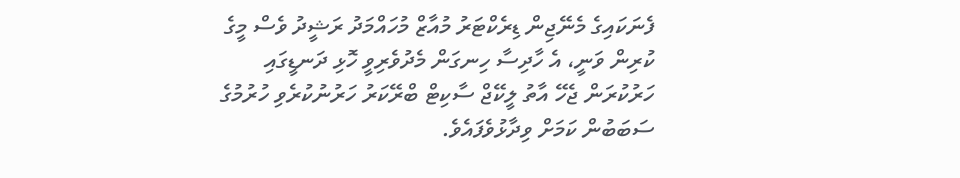ފެނަކައިގެ މެނޭޖިން ޑިރެކްޓަރު މުއާޒް މުހައްމަދު ރަޝީދު ވެސް މީގެ ކުރިން ވަނީ، އެ ހާދިސާ ހިނގަން މެދުވެރިވީ ހޮޅި ދަނޑީގައި ހަރުކުރަން ޖެހޭ އާތު ލީކޭޖް ސާކިޓް ބްރޭކަރު ހަރުނުކުރެވި ހުރުމުގެ ސަބަބުން ކަމަށް ވިދާޅުވެފައެވެ.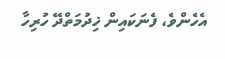އެހެންވެ، ފެނަކައިން ޚިދުމަތްދޭ ހުރިހާ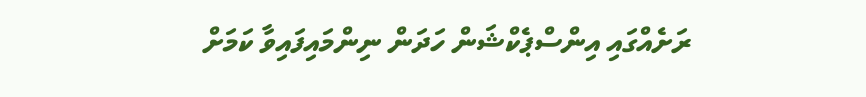ރަށެއްގައި އިންސްޕެކްޝަން ހަދަން ނިންމައިފައިވާ ކަމަށް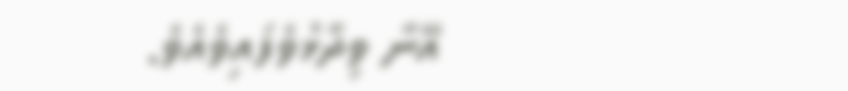އޭނާ ވިދާޅުވެފައިވެއެވެ.